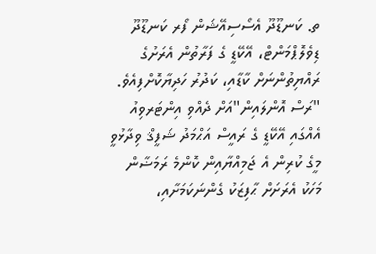ތ. ކަނޑޫދޫ އެސޯސިއޭޝަން ފޯރ ކަނޑޫދޫ ޑިވެލޮޕްމަންޓް، އޭކޭޑީ ގެ ފަރާތުން އެރަށުގެ ރައްޔިތުންނަށް ކާޑާއި، ކަދުރު ހަދިޔާކޮށްފިއެވެ.
"ރަސް އޮންލައިން"އަށް ދެއްވި އިންޓަރވިއު އެއްގައި އޭކޭޑީ ގެ ރައީސް އަޙްމަދު ޝަފީޤް ވިދާޅުވީ މީގެ ކުރިން އެ ޖަމިއްޔާއިން ކޮންމެ ރަމަޟާން މަހަކު އެރަށަށް ޙާފިޒަކު ގެންނަކަމަށާއި،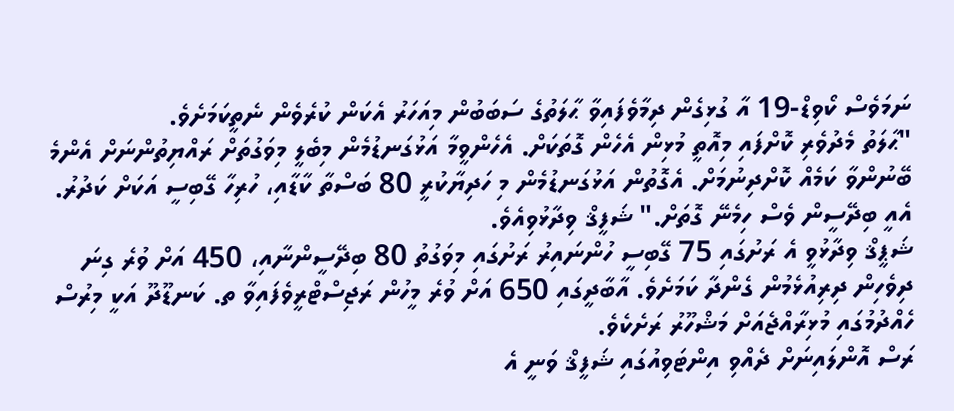ނަމަވެސް ކޯވިޑް-19 އާ ގުޅިގެން ދިމާވެފައިވާ ޙާލަތުގެ ސަބަބުން މިއަހަރު އެކަން ކުރެވެން ނެތީކަމަށެވެ.
"ޙާލަތު މެދުވެރި ކޮށްފައި މިއޮތީ މުޅިން އެހެން ގޮތަކަށް. އެހެންވީމާ އަޅުގަނޑުމެން މިބެލީ މިވަގުތަށް ރައްޔިތުންނަށް އެންމެ ބޭނުންވާ ކަމެއް ކޮށްދިނުމަށް. އެގޮތުން އަޅުގަނޑުމެން މި ހަދިޔާކުރީ 80 ބަސްތާ ކާޑާއި، ހުރިހާ ގޭބިސީ އަކަށް ކަދުރު. އެއީ ބިދޭސީން ވެސް ހިމެނޭ ގޮތަށް." ޝަފީޤް ވިދާޅުވިއެވެ.
ޝަޕީޤް ވިދާޅުވީ އެ ރަށުގައި 75 ގޭބިސީ ހުންނައިރު ރަށުގައި މިވަގުތު 80 ބިދޭސީންނާއި، 450 އަށް ވުރެ ގިނަ ދިވެހިން ދިރިއުޅެމުން ގެންދާ ކަމަށެވެ. އާބާދީގައި 650 އަށް ވުރެ މީހުން ރަޖިސްޓްރީވެފައިވާ ތ. ކަނޑޫދޫ އަކީ މިރުސް ހެއްދުމުގައި މުޅިރާއްޖެއަށް މަޝްހޫރު ރަށެކެވެ.
ރަސް އޮންލައިނަށް ދެއްވި އިންޓަވިއުގައި ޝަފީޤް ވަނީ އެ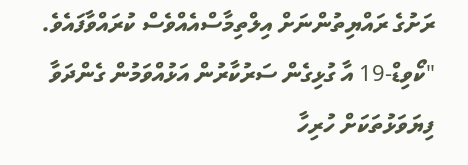ރަށުގެ ރައްޔިތުންނަށް އިލްތިމާސްއެއްވެސް ކުރައްވާފައެވެ.
"ކޯވިޑް-19 އާ ގުޅިގެން ސަރުކާރުން އަޅުއްވަމުން ގެންދަވާ ފިޔަވަޅުތަކަށް ހުރިހާ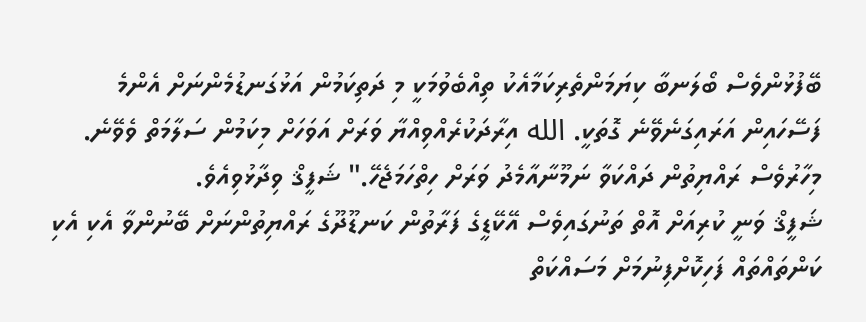ބޭފުޅުންވެސް ބޯލަނބާ ކިޔަމަންތެރިކަމާއެކު ތިއްބެވުމަކީ މި ދަތިކަމުން އަޅުގަނޑުމެންނަށް އެންމެ ފަސޭހައިން އަރައިގަނެވޭނެ ގޮތަކީ. الله އިރާދަކުރެއްވިއްޔާ ވަރަށް އަވަހަށް މިކަމުން ސަލާމަތް ވެވޭނެ. މިހާރުވެސް ރައްޔިތުން ދައްކަވާ ނަމޫނާއާމެދު ވަރަށް ހިތްހަމަޖެހޭ." ޝަފީޤް ވިދާޅުވިއެވެ.
ޝަފީޤް ވަނީ ކުރިއަށް އޮތް ތަނުގައިވެސް އޭކޭޑީގެ ފަރާތުން ކަނޑޫދޫގެ ރައްޔިތުންނަށް ބޭނުންވާ އެކި އެކި ކަންތައްތައް ފަހިކޮށްފިނުމަށް މަސައްކަތް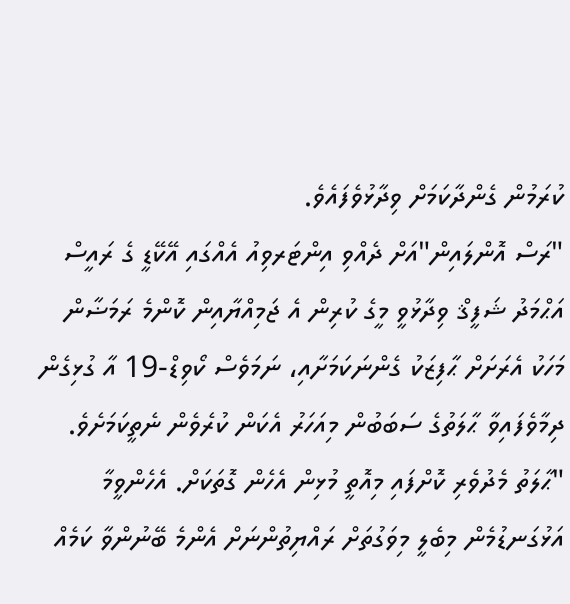ކުރަމުން ގެންދާކަމަށް ވިދާޅުވެފައެވެ.
"ރަސް އޮންލައިން"އަށް ދެއްވި އިންޓަރވިއު އެއްގައި އޭކޭޑީ ގެ ރައީސް އަޙްމަދު ޝަފީޤް ވިދާޅުވީ މީގެ ކުރިން އެ ޖަމިއްޔާއިން ކޮންމެ ރަމަޟާން މަހަކު އެރަށަށް ޙާފިޒަކު ގެންނަކަމަށާއި، ނަމަވެސް ކޯވިޑް-19 އާ ގުޅިގެން ދިމާވެފައިވާ ޙާލަތުގެ ސަބަބުން މިއަހަރު އެކަން ކުރެވެން ނެތީކަމަށެވެ.
"ޙާލަތު މެދުވެރި ކޮށްފައި މިއޮތީ މުޅިން އެހެން ގޮތަކަށް. އެހެންވީމާ އަޅުގަނޑުމެން މިބެލީ މިވަގުތަށް ރައްޔިތުންނަށް އެންމެ ބޭނުންވާ ކަމެއް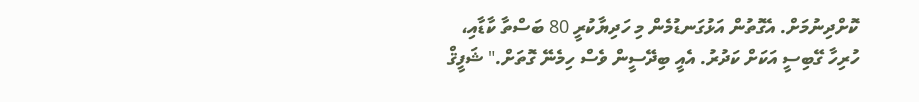ކޮށްދިނުމަށް. އެގޮތުން އަޅުގަނޑުމެން މި ހަދިޔާކުރީ 80 ބަސްތާ ކާޑާއި، ހުރިހާ ގޭބިސީ އަކަށް ކަދުރު. އެއީ ބިދޭސީން ވެސް ހިމެނޭ ގޮތަށް." ޝަފީޤް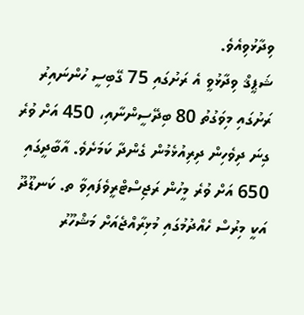ވިދާޅުވިއެވެ.
ޝަޕީޤް ވިދާޅުވީ އެ ރަށުގައި 75 ގޭބިސީ ހުންނައިރު ރަށުގައި މިވަގުތު 80 ބިދޭސީންނާއި، 450 އަށް ވުރެ ގިނަ ދިވެހިން ދިރިއުޅެމުން ގެންދާ ކަމަށެވެ. އާބާދީގައި 650 އަށް ވުރެ މީހުން ރަޖިސްޓްރީވެފައިވާ ތ. ކަނޑޫދޫ އަކީ މިރުސް ހެއްދުމުގައި މުޅިރާއްޖެއަށް މަޝްހޫރު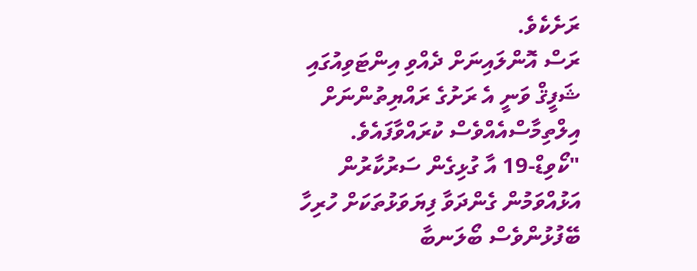ރަށެކެވެ.
ރަސް އޮންލައިނަށް ދެއްވި އިންޓަވިއުގައި ޝަފީޤް ވަނީ އެ ރަށުގެ ރައްޔިތުންނަށް އިލްތިމާސްއެއްވެސް ކުރައްވާފައެވެ.
"ކޯވިޑް-19 އާ ގުޅިގެން ސަރުކާރުން އަޅުއްވަމުން ގެންދަވާ ފިޔަވަޅުތަކަށް ހުރިހާ ބޭފުޅުންވެސް ބޯލަނބާ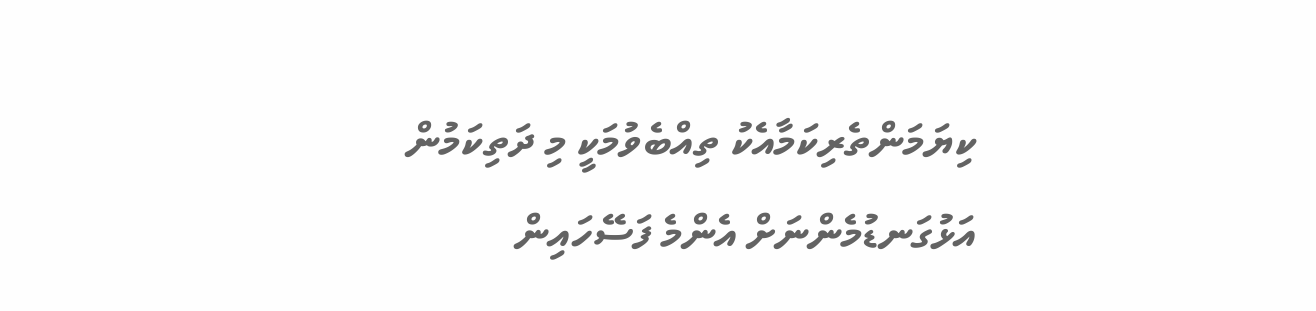ކިޔަމަންތެރިކަމާއެކު ތިއްބެވުމަކީ މި ދަތިކަމުން އަޅުގަނޑުމެންނަށް އެންމެ ފަސޭހައިން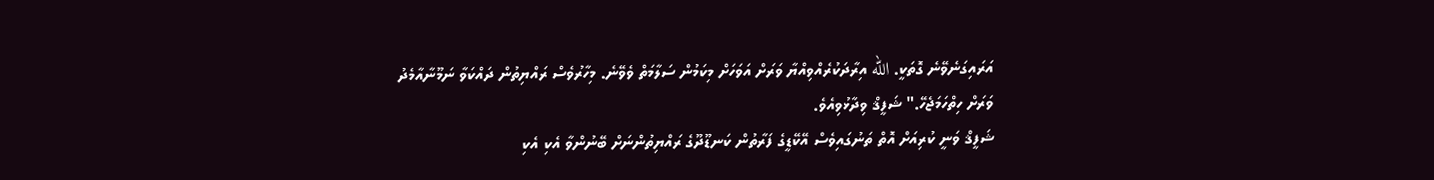އަރައިގަނެވޭނެ ގޮތަކީ. الله އިރާދަކުރެއްވިއްޔާ ވަރަށް އަވަހަށް މިކަމުން ސަލާމަތް ވެވޭނެ. މިހާރުވެސް ރައްޔިތުން ދައްކަވާ ނަމޫނާއާމެދު ވަރަށް ހިތްހަމަޖެހޭ." ޝަފީޤް ވިދާޅުވިއެވެ.
ޝަފީޤް ވަނީ ކުރިއަށް އޮތް ތަނުގައިވެސް އޭކޭޑީގެ ފަރާތުން ކަނޑޫދޫގެ ރައްޔިތުންނަށް ބޭނުންވާ އެކި އެކި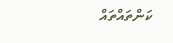ކަންތައްތައް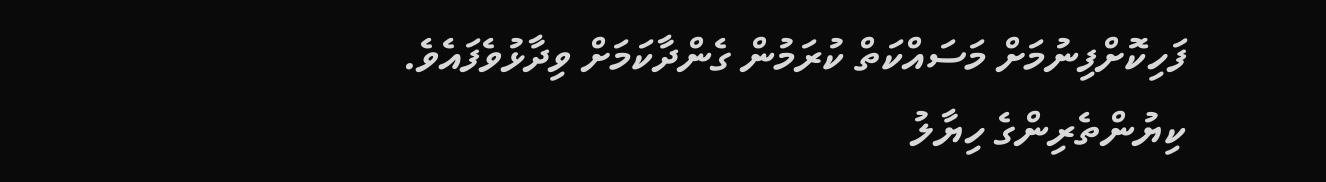ފަހިކޮށްފިނުމަށް މަސައްކަތް ކުރަމުން ގެންދާކަމަށް ވިދާޅުވެފައެވެ.
ކިޔުންތެރިންގެ ހިޔާލު